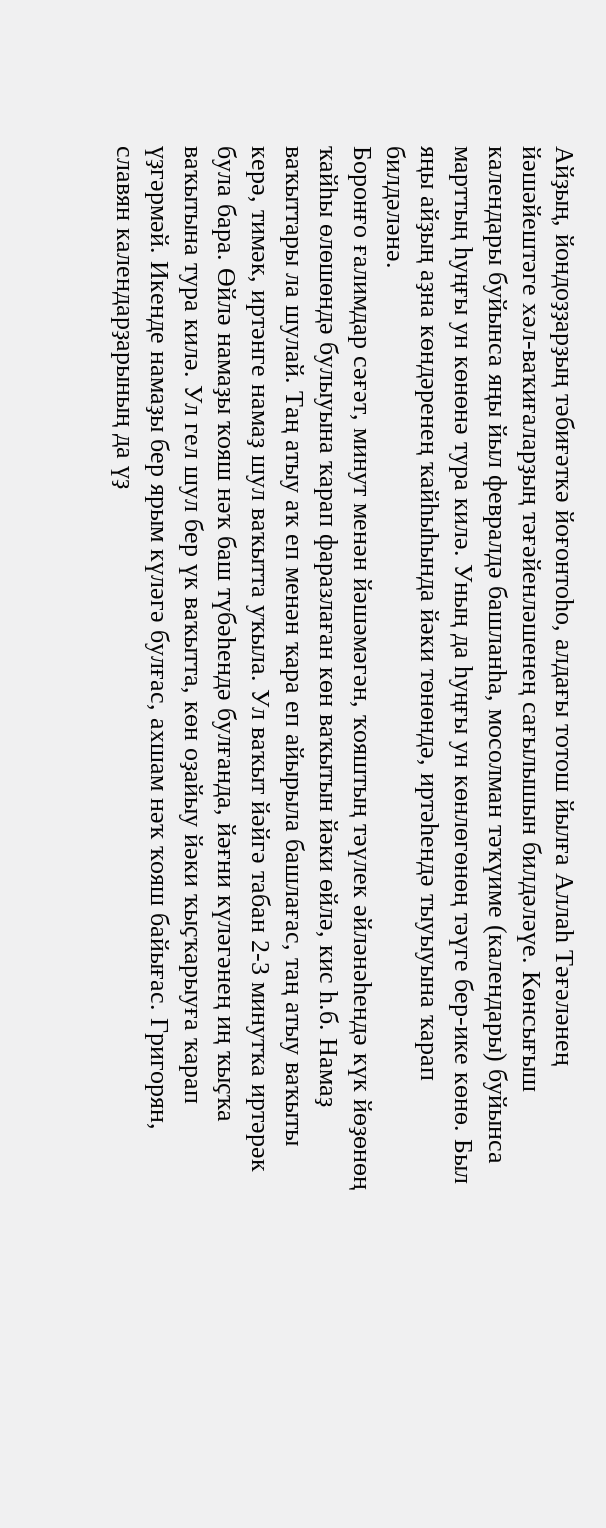Айҙың, йондоҙҙарҙың тәбиғәткә йоғонтоһо, алдағы тотош йылға Аллаһ Тәғәләнең йәшәйештәге хәл-ваҡиғаларҙың тәғәйенләшенең сағылышын билдәләүе. Көнсығыш календары буйынса яңы йыл февралдә башланһа, мосолман тәҡүиме (календары) буйынса марттың һуңғы ун көнөнә тура килә. Уның да һуңғы ун көнлөгөнөң тәүге бер-ике көнө. Был яңы айҙың аҙна көндәренең ҡайһыһында йәки төнөндә, иртәһендә тыуыуына ҡарап билдәләнә.
Боронғо ғалимдар сәғәт, минут менән йәшәмәгән, ҡояштың тәүлек әйләнәһендә күк йөҙөнөң ҡайһы өлөшөндә булыуына ҡарап фаразлаған көн ваҡытын йәки өйлә, кис һ.б. Намаҙ ваҡыттары ла шулай. Таң атыу аҡ еп менән ҡара еп айырыла башлағас, таң атыу ваҡыты керә, тимәк, иртәнге намаҙ шул ваҡытта уҡыла. Ул ваҡыт йәйгә табан 2-3 минутҡа иртәрәк була бара. Өйлә намаҙы ҡояш нәҡ баш түбәһендә булғанда, йәғни күләгәнең иң ҡыҫҡа ваҡытына тура килә. Ул гел шул бер үк ваҡытта, көн оҙайыу йәки ҡыҫҡарыуға ҡарап үҙгәрмәй. Икенде намаҙы бер ярым күләгә булғас, ахшам нәҡ ҡояш байығас. Григорян, славян календарҙарының да үҙ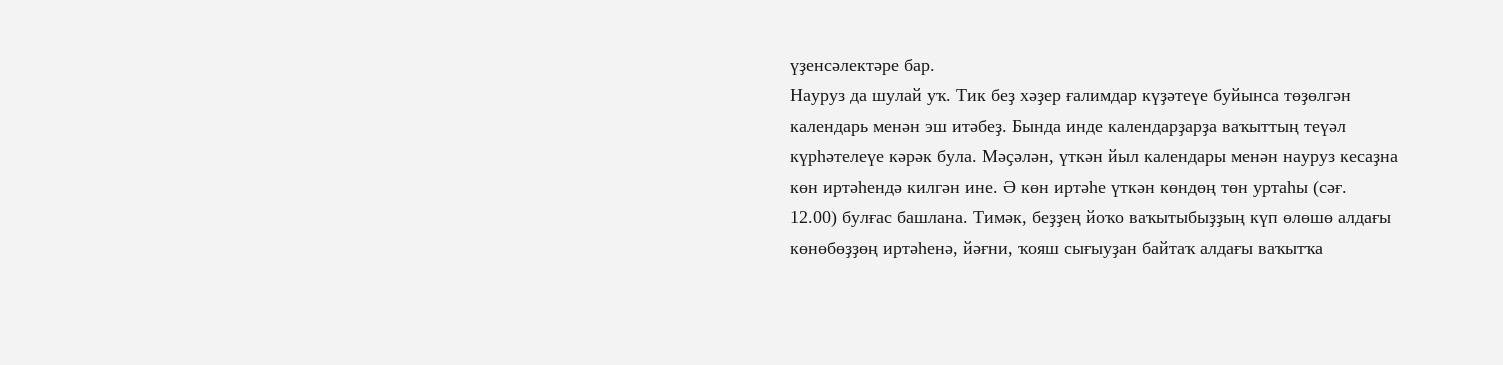үҙенсәлектәре бар.
Науруз да шулай уҡ. Тик беҙ хәҙер ғалимдар күҙәтеүе буйынса төҙөлгән календарь менән эш итәбеҙ. Бында инде календарҙарҙа ваҡыттың теүәл күрһәтелеүе кәрәк була. Мәҫәлән, үткән йыл календары менән науруз кесаҙна көн иртәһендә килгән ине. Ә көн иртәһе үткән көндөң төн уртаһы (сәғ. 12.00) булғас башлана. Тимәк, беҙҙең йоҡо ваҡытыбыҙҙың күп өлөшө алдағы көнөбөҙҙөң иртәһенә, йәғни, ҡояш сығыуҙан байтаҡ алдағы ваҡытҡа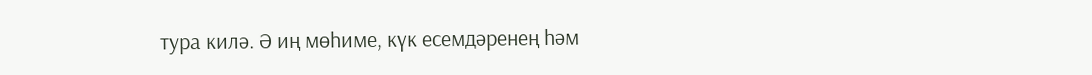тура килә. Ә иң мөһиме, күк есемдәренең һәм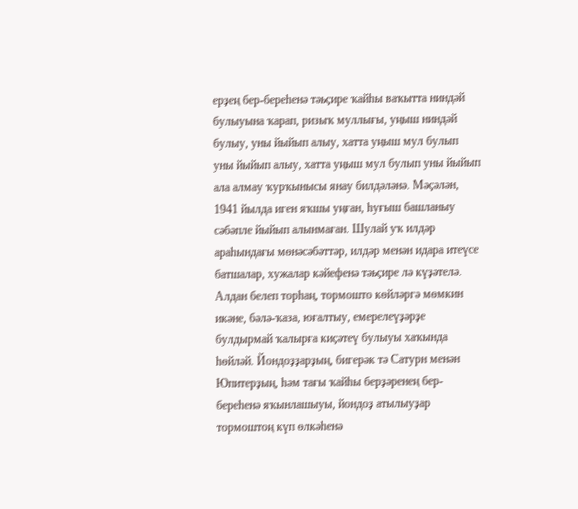ерҙең бер-береһенә тәьҫире ҡайһы ваҡытта ниндәй булыуына ҡарап, ризыҡ муллығы, уңыш ниндәй булыу, уны йыйып алыу, хатта уңыш мул булып уны йыйып алыу, хатта уңыш мул булып уны йыйып ала алмау ҡурҡынысы янау билдәләнә. Мәҫәлән, 1941 йылда иген яҡшы уңған, һуғыш башланыу сәбәпле йыйып алынмаған. Шулай уҡ илдәр араһындағы мөнәсәбәттәр, илдәр менән идара итеүсе батшалар, хужалар кәйефенә тәьҫире лә күҙәтелә. Алдан белеп торһаң, тормошто көйләргә мөмкин икәне, бәлә-ҡаза, юғалтыу, емерелеүҙәрҙе булдырмай ҡалырға киҫәтеү булыуы хаҡында һөйләй. Йондоҙҙарҙың, бигерәк тә Сатурн менән Юпитерҙың, һәм тағы ҡайһы берҙәренең бер-береһенә яҡынлашыуы, йондоҙ атылыуҙар тормоштоң күп өлкәһенә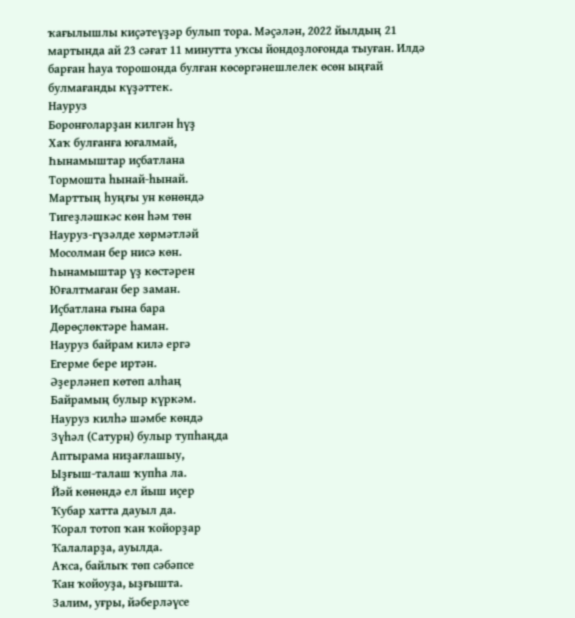ҡағылышлы киҫәтеүҙәр булып тора. Мәҫәлән, 2022 йылдың 21 мартында ай 23 сәғат 11 минутта уҡсы йондоҙлоғонда тыуған. Илдә барған һауа торошонда булған көсөргәнешлелек өсөн ыңғай булмағанды күҙәттек.
Науруз
Боронғоларҙан килгән һүҙ
Хаҡ булғанға юғалмай,
Һынамыштар иҫбатлана
Тормошта һынай-һынай.
Марттың һуңғы ун көнөндә
Тигеҙләшкәс көн һәм төн
Науруз-гүзәлде хөрмәтләй
Мосолман бер нисә көн.
Һынамыштар үҙ көстәрен
Юғалтмаған бер заман.
Иҫбатлана ғына бара
Дөрөҫлөктәре һаман.
Науруз байрам килә ергә
Егерме бере иртән.
Әҙерләнеп көтөп алһаң
Байрамың булыр күркәм.
Науруз килһә шәмбе көндә
Зүһәл (Сатурн) булыр тупһаңда
Аптырама ниҙағлашыу,
Ыҙғыш-талаш ҡупһа ла.
Йәй көнөндә ел йыш иҫер
Ҡубар хатта дауыл да.
Ҡорал тотоп ҡан ҡойорҙар
Ҡалаларҙа, ауылда.
Аҡса, байлыҡ төп сәбәпсе
Ҡан ҡойоуҙа, ыҙғышта.
Залим, уғры, йәберләүсе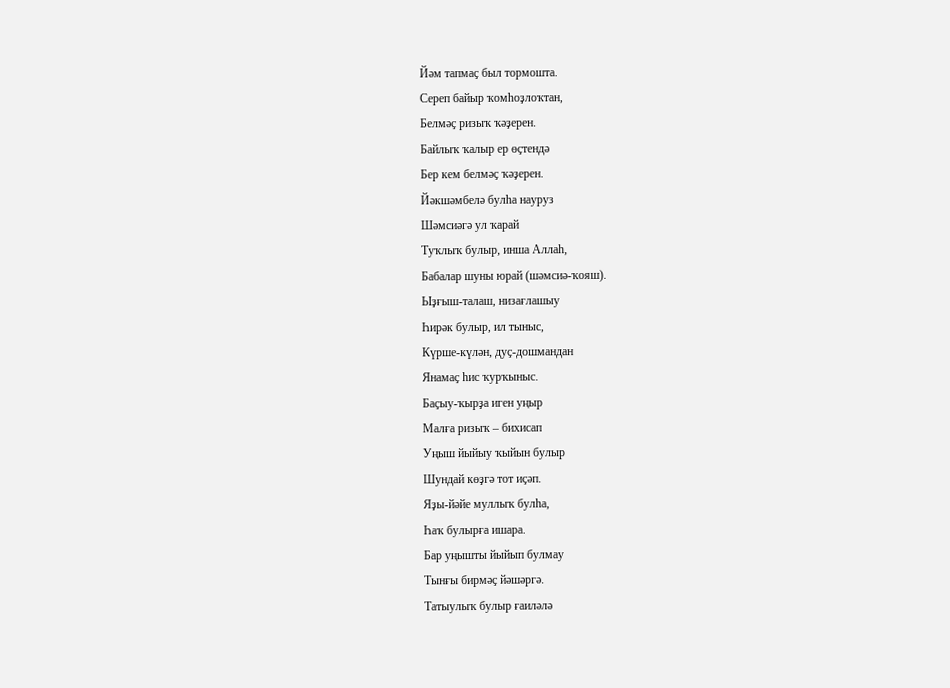Йәм тапмаҫ был тормошта.
Сереп байыр ҡомһоҙлоҡтан,
Белмәҫ ризыҡ ҡәҙерен.
Байлыҡ ҡалыр ер өҫтендә
Бер кем белмәҫ ҡәҙерен.
Йәкшәмбелә булһа науруз
Шәмсиәгә ул ҡарай
Туҡлыҡ булыр, инша Аллаһ,
Бабалар шуны юрай (шәмсиә-ҡояш).
Ыҙғыш-талаш, низағлашыу
Һирәк булыр, ил тыныс,
Күрше-күлән, дуҫ-дошмандан
Янамаҫ һис ҡурҡыныс.
Баҫыу-ҡырҙа иген уңыр
Малға ризыҡ – бихисап
Уңыш йыйыу ҡыйын булыр
Шундай көҙгә тот иҫәп.
Яҙы-йәйе муллыҡ булһа,
Һаҡ булырға ишара.
Бар уңышты йыйып булмау
Тынғы бирмәҫ йәшәргә.
Татыулыҡ булыр ғаиләлә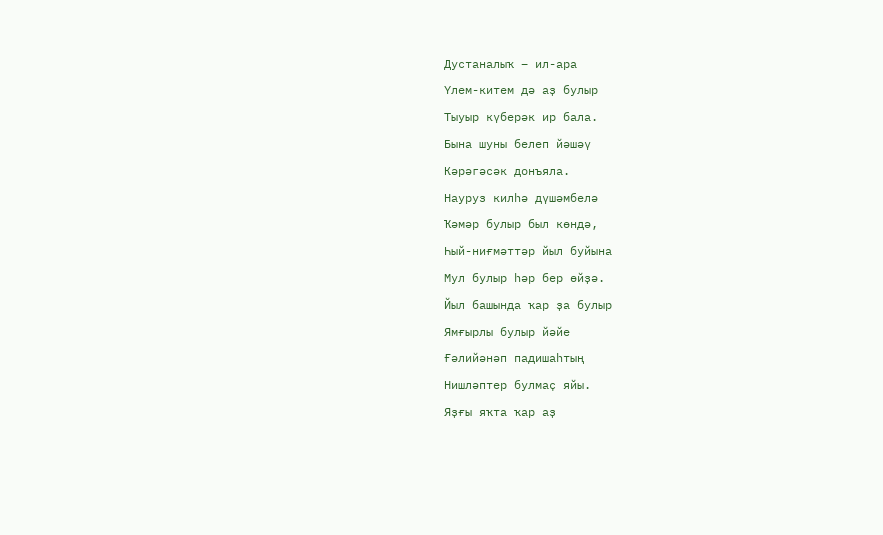Дустаналыҡ – ил-ара
Үлем-китем дә аҙ булыр
Тыуыр күберәк ир бала.
Бына шуны белеп йәшәү
Кәрәгәсәк донъяла.
Науруз килһә дүшәмбелә
Ҡәмәр булыр был көндә,
Һый-ниғмәттәр йыл буйына
Мул булыр һәр бер өйҙә.
Йыл башында ҡар ҙа булыр
Ямғырлы булыр йәйе
Ғәлийәнәп падишаһтың
Нишләптер булмаҫ яйы.
Яҙғы яҡта ҡар аҙ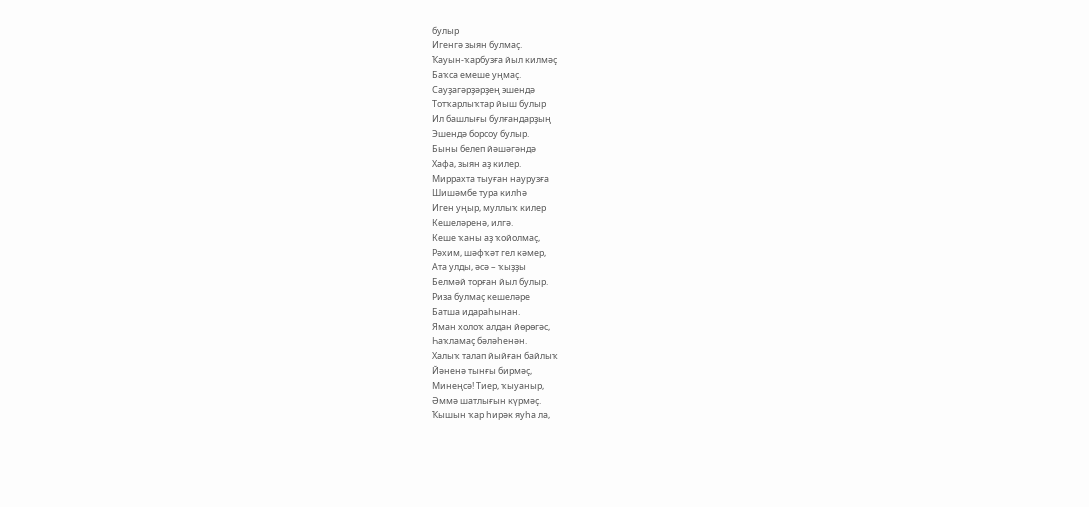булыр
Игенгә зыян булмаҫ.
Ҡауын-ҡарбузға йыл килмәҫ
Баҡса емеше уңмаҫ.
Сауҙагәрҙәрҙең эшендә
Тотҡарлыҡтар йыш булыр
Ил башлығы булғандарҙың
Эшендә борсоу булыр.
Быны белеп йәшәгәндә
Хафа, зыян аҙ килер.
Миррахта тыуған наурузға
Шишәмбе тура килһә
Иген уңыр, муллыҡ килер
Кешеләренә, илгә.
Кеше ҡаны аҙ ҡойолмаҫ,
Рәхим, шәфҡәт гел кәмер,
Ата улды, әсә – ҡыҙҙы
Белмәй торған йыл булыр.
Риза булмаҫ кешеләре
Батша идараһынан.
Яман холоҡ алдан йөрөгәс,
Һаҡламаҫ бәләһенән.
Халыҡ талап йыйған байлыҡ
Йәненә тынғы бирмәҫ,
Минеңсә! Тиер, ҡыуаныр,
Әммә шатлығын күрмәҫ.
Ҡышын ҡар һирәк яуһа ла,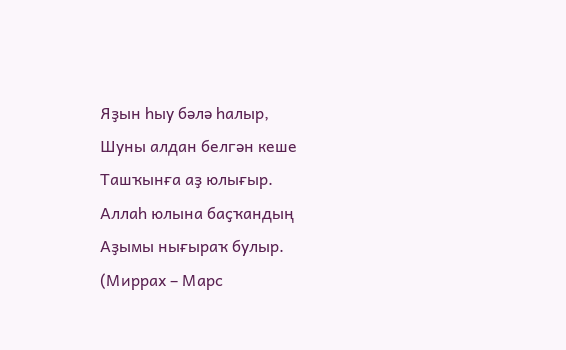Яҙын һыу бәлә һалыр,
Шуны алдан белгән кеше
Ташҡынға аҙ юлығыр.
Аллаһ юлына баҫҡандың
Аҙымы нығыраҡ булыр.
(Миррах – Марс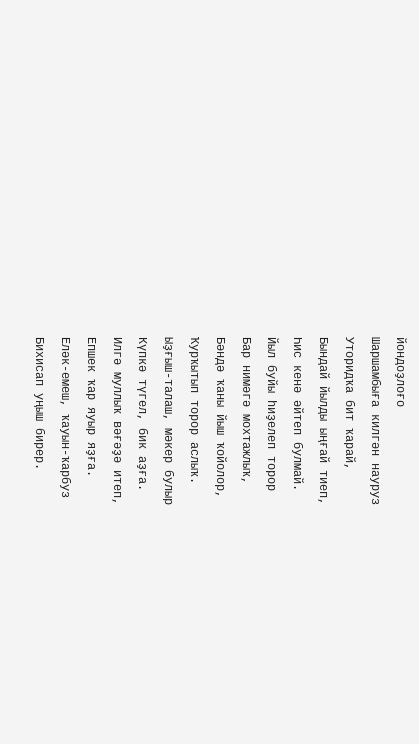йондоҙлоғо
Шаршамбыға килгән науруз
Уторидҡа бит ҡарай,
Бындай йылды ыңғай тиеп,
Һис кенә әйтеп булмай.
Йыл буйы һиҙелеп торор
Бар нимәгә мохтажлыҡ,
Бәндә ҡаны йыш ҡойолор,
Ҡурҡытып торор аслыҡ.
Ыҙғыш-талаш, мәкер булыр
Күпкә түгел, бик аҙға.
Илгә муллыҡ вәғәҙә итеп,
Епшек ҡар яуыр яҙға.
Еләк-емеш, ҡауын-ҡарбуз
Бихисап уңыш бирер.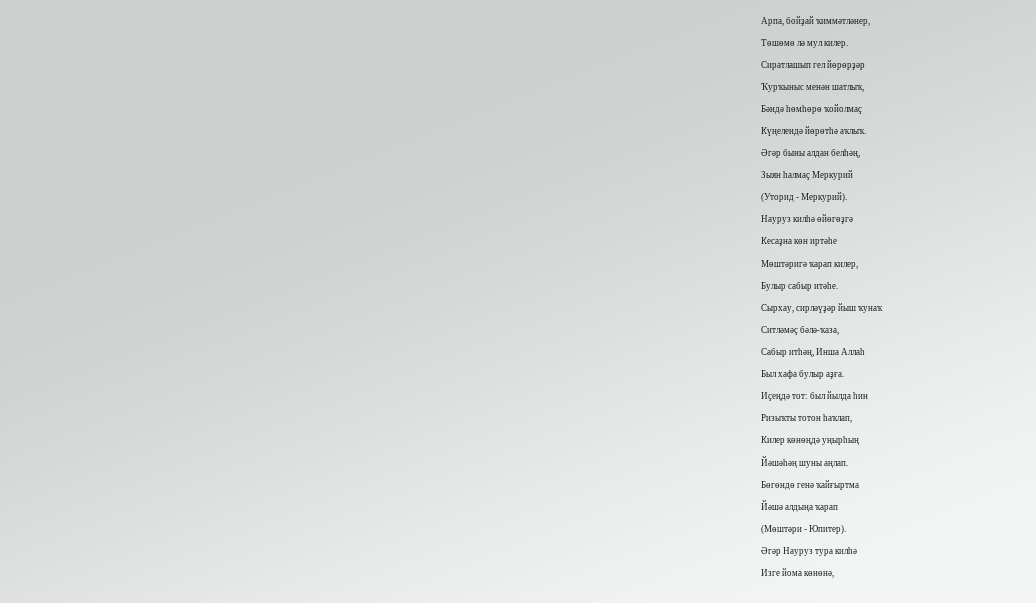Арпа, бойҙай ҡиммәтләнер,
Төшөмө лә мул килер.
Сиратлашып гел йөрөрҙәр
Ҡурҡыныс менән шатлыҡ,
Бәндә һөмһөрө ҡойолмаҫ
Күңелендә йөрөтһә аҡлыҡ.
Әгәр быны алдан белһәң,
Зыян һалмаҫ Меркурий
(Уторид - Меркурий).
Науруз килһә өйөгөҙгә
Кесаҙна көн иртәһе
Мөштәригә ҡарап килер,
Булыр сабыр итәһе.
Сырхау, сирләүҙәр йыш ҡунаҡ
Ситләмәҫ бәлә-ҡаза,
Сабыр итһәң, Инша Аллаһ
Был хафа булыр аҙға.
Иҫеңдә тот: был йылда һин
Ризыҡты тотон һаҡлап,
Килер көнөңдә уңырһың
Йәшәһәң шуны аңлап.
Бөгөндө генә ҡайғыртма
Йәшә алдыңа ҡарап
(Мөштәри - Юпитер).
Әгәр Науруз тура килһә
Изге йома көнөнә,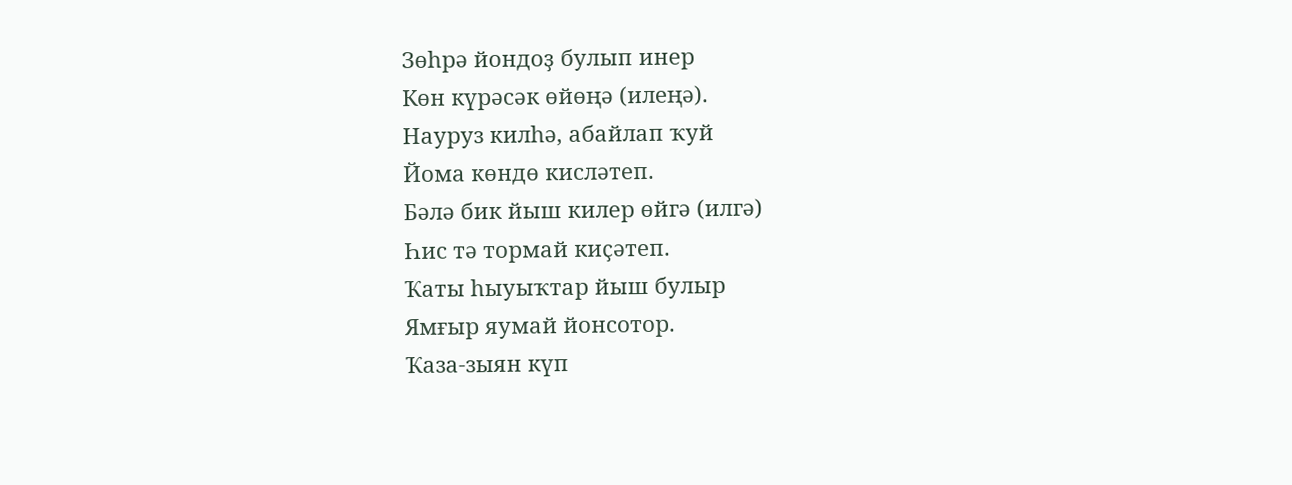Зөһрә йондоҙ булып инер
Көн күрәсәк өйөңә (илеңә).
Науруз килһә, абайлап ҡуй
Йома көндө кисләтеп.
Бәлә бик йыш килер өйгә (илгә)
Һис тә тормай киҫәтеп.
Ҡаты һыуыҡтар йыш булыр
Ямғыр яумай йонсотор.
Ҡаза-зыян күп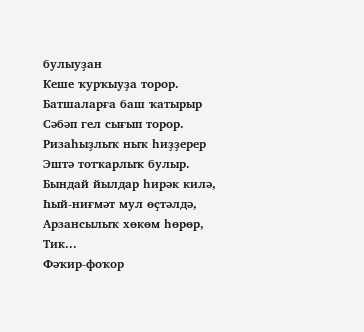булыуҙан
Кеше ҡурҡыуҙа торор.
Батшаларға баш ҡатырыр
Сәбәп гел сығып торор.
Ризаһыҙлыҡ ныҡ һиҙҙерер
Эштә тотҡарлыҡ булыр.
Бындай йылдар һирәк килә,
Һый-ниғмәт мул өҫтәлдә,
Арзансылыҡ хөкөм һөрөр,
Тик...
Фәҡир-фоҡор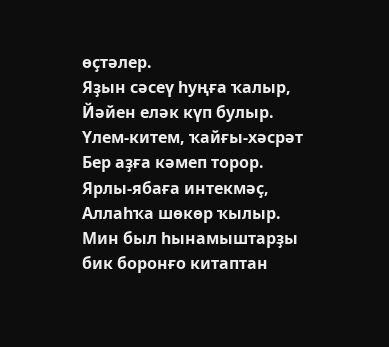өҫтәлер.
Яҙын сәсеү һуңға ҡалыр,
Йәйен еләк күп булыр.
Үлем-китем, ҡайғы-хәсрәт
Бер аҙға кәмеп торор.
Ярлы-ябаға интекмәҫ,
Аллаһҡа шөкөр ҡылыр.
Мин был һынамыштарҙы бик боронғо китаптан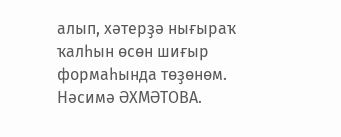алып, хәтерҙә нығыраҡ ҡалһын өсөн шиғыр формаһында төҙөнөм.
Нәсимә ӘХМӘТОВА.